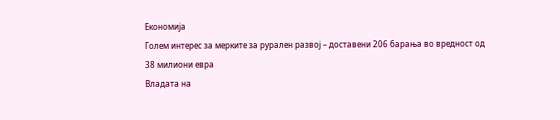Економија
Голем интерес за мерките за рурален развој – доставени 206 барања во вредност од 38 милиони евра
Владата на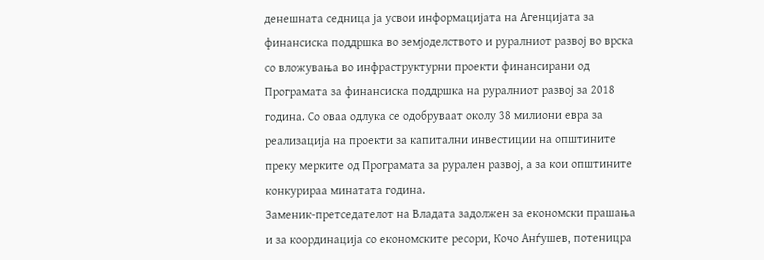денешната седница ја усвои информацијата на Агенцијата за финансиска поддршка во земјоделството и руралниот развој во врска со вложувања во инфраструктурни проекти финансирани од Програмата за финансиска поддршка на руралниот развој за 2018 година. Со оваа одлука се одобруваат околу 38 милиони евра за реализација на проекти за капитални инвестиции на општините преку мерките од Програмата за рурален развој, а за кои општините конкурираа минатата година.
Заменик-претседателот на Владата задолжен за економски прашања и за координација со економските ресори, Кочо Анѓушев, потеницра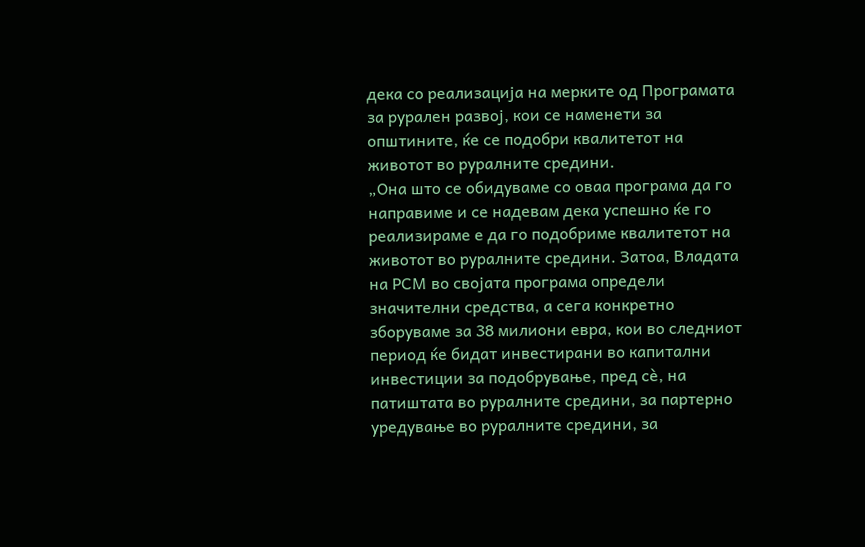дека со реализација на мерките од Програмата за рурален развој, кои се наменети за општините, ќе се подобри квалитетот на животот во руралните средини.
„Она што се обидуваме со оваа програма да го направиме и се надевам дека успешно ќе го реализираме е да го подобриме квалитетот на животот во руралните средини. Затоа, Владата на РСМ во својата програма определи значителни средства, а сега конкретно зборуваме за 38 милиони евра, кои во следниот период ќе бидат инвестирани во капитални инвестиции за подобрување, пред сè, на патиштата во руралните средини, за партерно уредување во руралните средини, за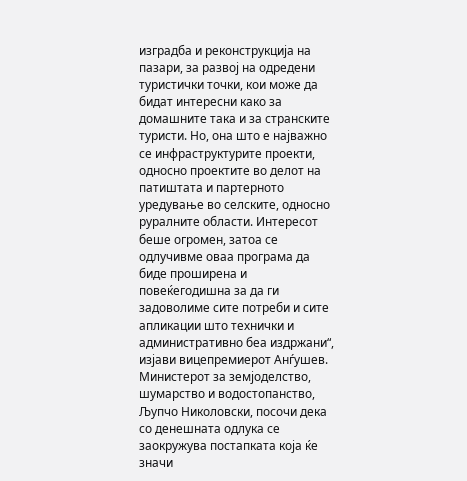изградба и реконструкција на пазари, за развој на одредени туристички точки, кои може да бидат интересни како за домашните така и за странските туристи. Но, она што е најважно се инфраструктурите проекти, односно проектите во делот на патиштата и партерното уредување во селските, односно руралните области. Интересот беше огромен, затоа се одлучивме оваа програма да биде проширена и повеќегодишна за да ги задоволиме сите потреби и сите апликации што технички и административно беа издржани“, изјави вицепремиерот Анѓушев.
Министерот за земјоделство, шумарство и водостопанство, Љупчо Николовски, посочи дека со денешната одлука се заокружува постапката која ќе значи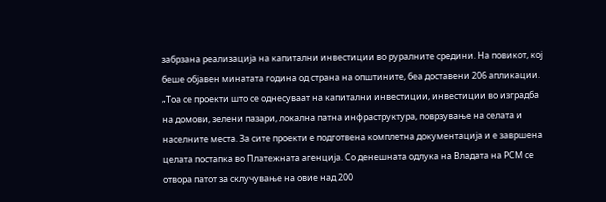забрзана реализација на капитални инвестиции во руралните средини. На повикот, кој беше објавен минатата година од страна на општините, беа доставени 206 апликации.
„Тоа се проекти што се однесуваат на капитални инвестиции, инвестиции во изградба на домови, зелени пазари, локална патна инфраструктура, поврзување на селата и населните места. За сите проекти е подготвена комплетна документација и е завршена целата постапка во Платежната агенција. Со денешната одлука на Владата на РСМ се отвора патот за склучување на овие над 200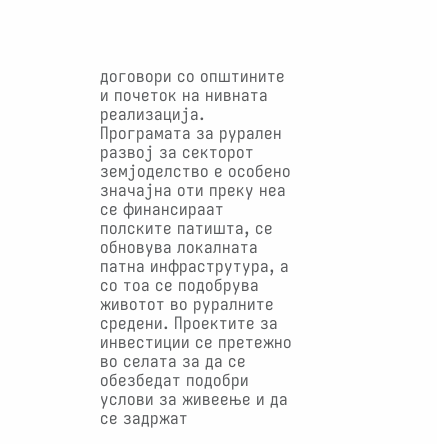договори со општините и почеток на нивната реализација. Програмата за рурален развој за секторот земјоделство е особено значајна оти преку неа се финансираат полските патишта, се обновува локалната патна инфраструтура, а со тоа се подобрува животот во руралните средени. Проектите за инвестиции се претежно во селата за да се обезбедат подобри услови за живеење и да се задржат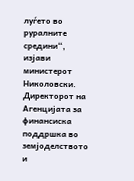луѓето во руралните средини“, изјави министерот Николовски.
Директорот на Агенцијата за финансиска поддршка во земјоделството и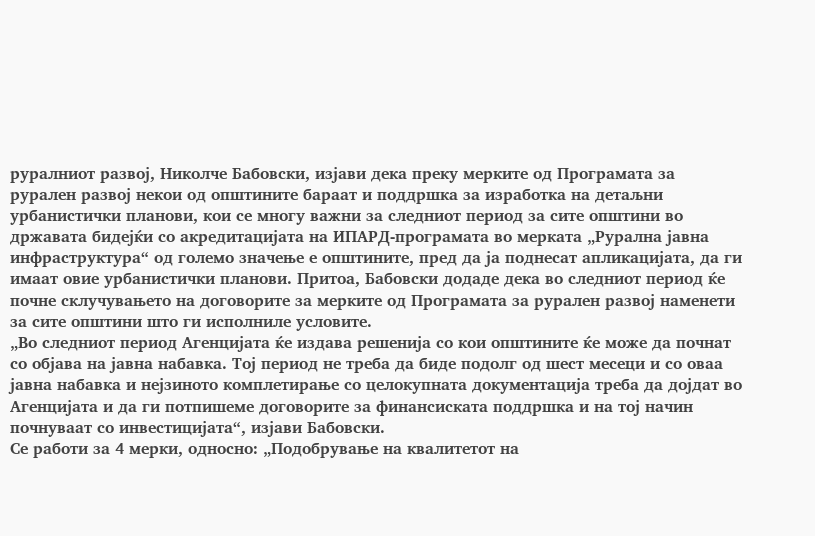руралниот развој, Николче Бабовски, изјави дека преку мерките од Програмата за рурален развој некои од општините бараат и поддршка за изработка на детаљни урбанистички планови, кои се многу важни за следниот период за сите општини во државата бидејќи со акредитацијата на ИПАРД-програмата во мерката „Рурална јавна инфраструктура“ од големо значење е општините, пред да ја поднесат апликацијата, да ги имаат овие урбанистички планови. Притоа, Бабовски додаде дека во следниот период ќе почне склучувањето на договорите за мерките од Програмата за рурален развој наменети за сите општини што ги исполниле условите.
„Во следниот период Агенцијата ќе издава решенија со кои општините ќе може да почнат со објава на јавна набавка. Тој период не треба да биде подолг од шест месеци и со оваа јавна набавка и нејзиното комплетирање со целокупната документација треба да дојдат во Агенцијата и да ги потпишеме договорите за финансиската поддршка и на тој начин почнуваат со инвестицијата“, изјави Бабовски.
Се работи за 4 мерки, односно: „Подобрување на квалитетот на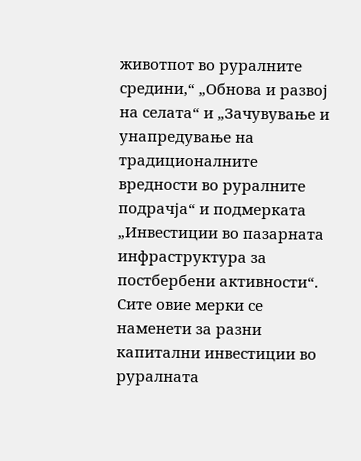животпот во руралните средини,“ „Обнова и развој на селата“ и „Зачувување и унапредување на традиционалните вредности во руралните подрачја“ и подмерката „Инвестиции во пазарната инфраструктура за постбербени активности“. Сите овие мерки се наменети за разни капитални инвестиции во руралната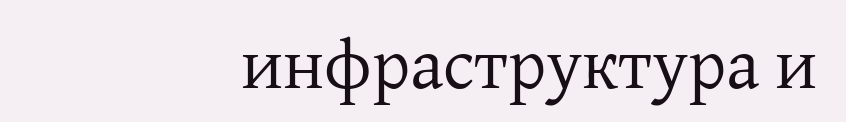инфраструктура и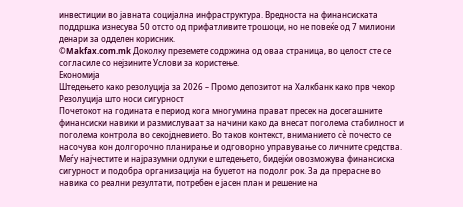инвестиции во јавната социјална инфраструктура. Вредноста на финансиската поддршка изнесува 50 отсто од прифатливите трошоци, но не повеќе од 7 милиони денари за одделен корисник.
©Makfax.com.mk Доколку преземете содржина од оваа страница, во целост сте се согласиле со нејзините Услови за користење.
Економија
Штедењето како резолуција за 2026 – Промо депозитот на Халкбанк како прв чекор
Резолуција што носи сигурност
Почетокот на годината е период кога многумина прават пресек на досегашните финансиски навики и размислуваат за начини како да внесат поголема стабилност и поголема контрола во секојдневието. Во таков контекст, вниманието сè почесто се насочува кон долгорочно планирање и одговорно управување со личните средства. Меѓу најчестите и најразумни одлуки е штедењето, бидејќи овозможува финансиска сигурност и подобра организација на буџетот на подолг рок. За да прерасне во навика со реални резултати, потребен е јасен план и решение на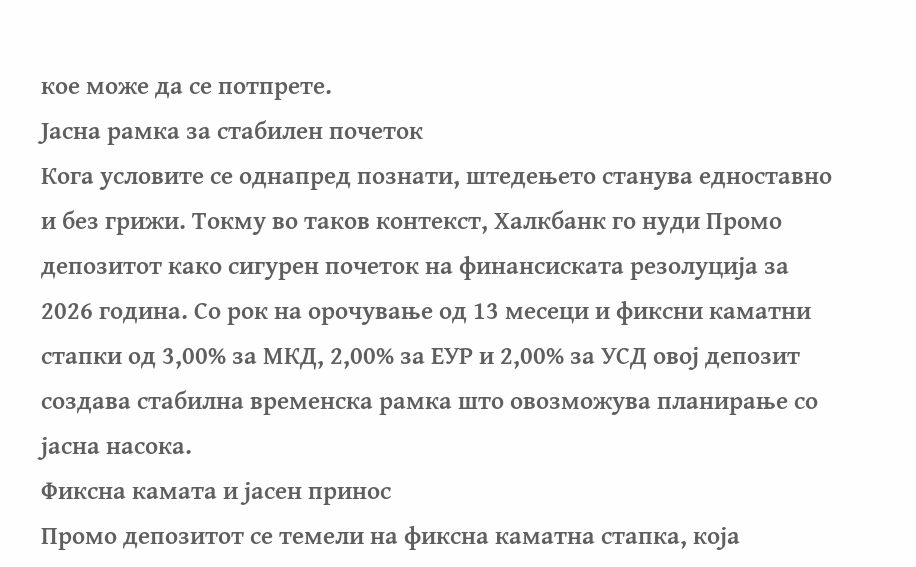кое може да се потпрете.
Јасна рамка за стабилен почеток
Кога условите се однапред познати, штедењето станува едноставно и без грижи. Токму во таков контекст, Халкбанк го нуди Промо депозитот како сигурен почеток на финансиската резолуција за 2026 година. Со рок на орочување од 13 месеци и фиксни каматни стапки oд 3,00% за МКД, 2,00% за ЕУР и 2,00% за УСД овој депозит создава стабилна временска рамка што овозможува планирање со јасна насока.
Фиксна камата и јасен принос
Промо депозитот се темели на фиксна каматна стапка, која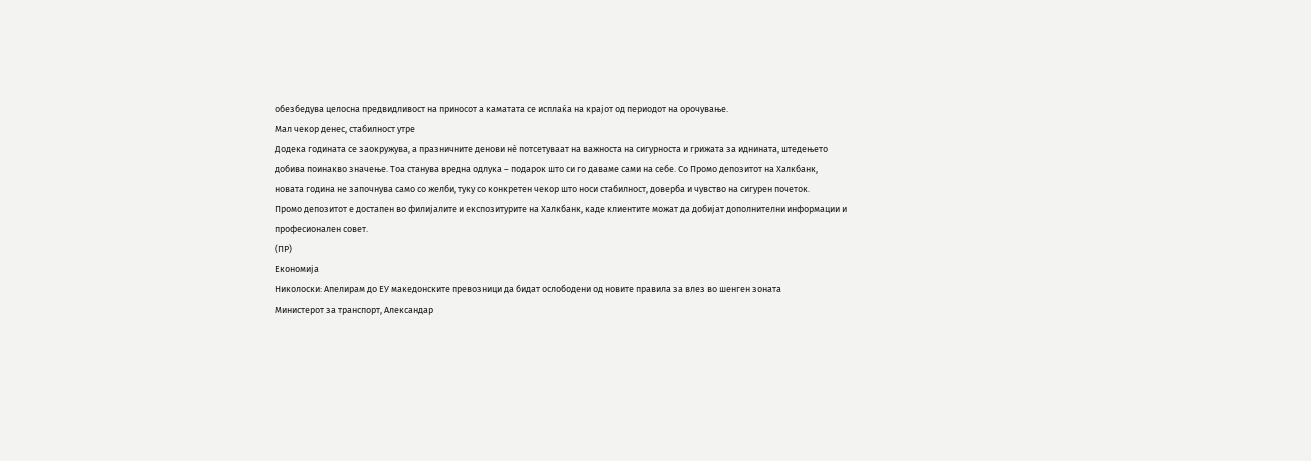обезбедува целосна предвидливост на приносот а каматата се исплаќа на крајот од периодот на орочување.
Мал чекор денес, стабилност утре
Додека годината се заокружува, а празничните денови нè потсетуваат на важноста на сигурноста и грижата за иднината, штедењето добива поинакво значење. Тоа станува вредна одлука – подарок што си го даваме сами на себе. Со Промо депозитот на Халкбанк, новата година не започнува само со желби, туку со конкретен чекор што носи стабилност, доверба и чувство на сигурен почеток.
Промо депозитот е достапен во филијалите и експозитурите на Халкбанк, каде клиентите можат да добијат дополнителни информации и професионален совет.
(ПР)
Економија
Николоски: Апелирам до ЕУ македонските превозници да бидат ослободени од новите правила за влез во шенген зоната
Министерот за транспорт, Александар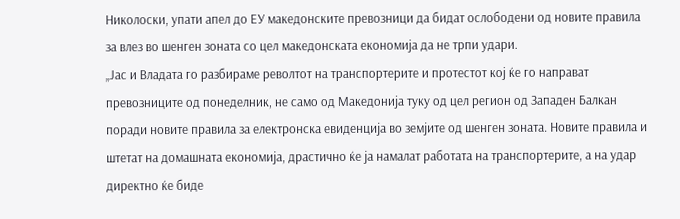Николоски, упати апел до ЕУ македонските превозници да бидат ослободени од новите правила за влез во шенген зоната со цел македонската економија да не трпи удари.
„Јас и Владата го разбираме револтот на транспортерите и протестот кој ќе го направат превозниците од понеделник, не само од Македонија туку од цел регион од Западен Балкан поради новите правила за електронска евиденција во земјите од шенген зоната. Новите правила и штетат на домашната економија, драстично ќе ја намалат работата на транспортерите, а на удар директно ќе биде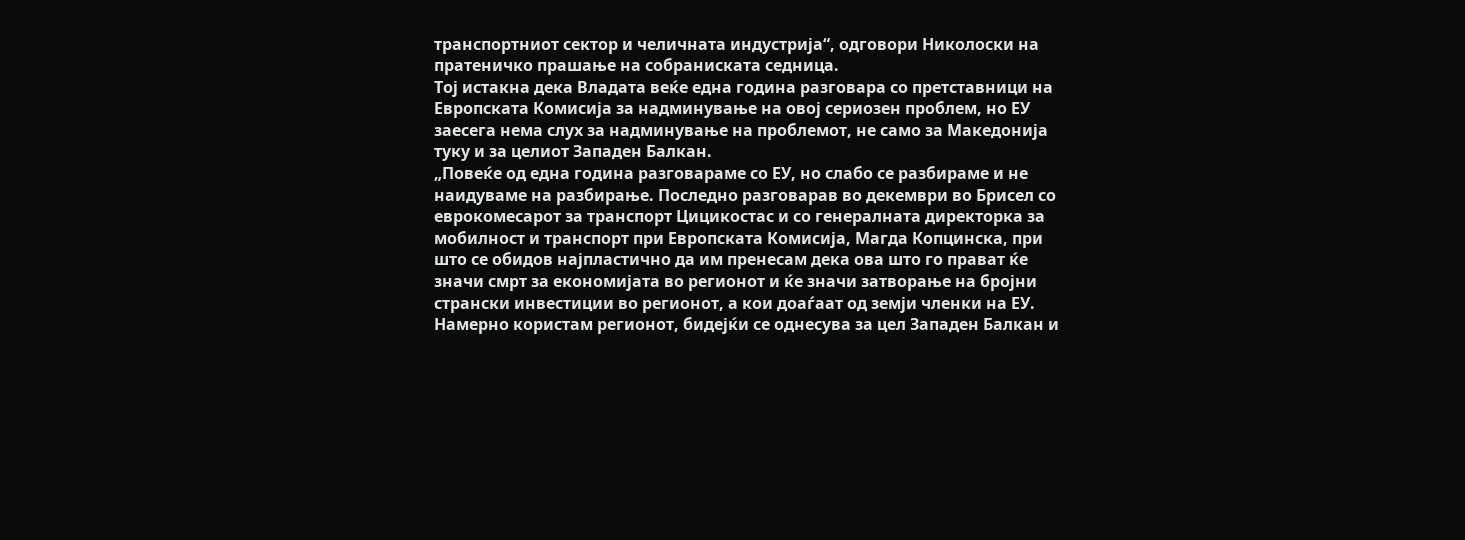транспортниот сектор и челичната индустрија“, одговори Николоски на пратеничко прашање на собраниската седница.
Тој истакна дека Владата веќе една година разговара со претставници на Европската Комисија за надминување на овој сериозен проблем, но ЕУ заесега нема слух за надминување на проблемот, не само за Македонија туку и за целиот Западен Балкан.
„Повеќе од една година разговараме со ЕУ, но слабо се разбираме и не наидуваме на разбирање. Последно разговарав во декември во Брисел со еврокомесарот за транспорт Цицикостас и со генералната директорка за мобилнoст и транспорт при Европската Комисија, Магда Копцинска, при што се обидов најпластично да им пренесам дека ова што го прават ќе значи смрт за економијата во регионот и ќе значи затворање на бројни странски инвестиции во регионот, а кои доаѓаат од земји членки на ЕУ. Намерно користам регионот, бидејќи се однесува за цел Западен Балкан и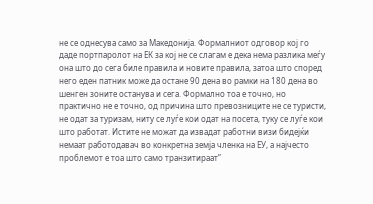не се однесува само за Македонија. Формалниот одговор кој го даде портпаролот на ЕК за кој не се слагам е дека нема разлика меѓу она што до сега биле правила и новите правила, затоа што според него еден патник може да остане 90 дена во рамки на 180 дена во шенген зоните останува и сега. Формално тоа е точно, но практично не е точно, од причина што превозниците не се туристи, не одат за туризам, ниту се луѓе кои одат на посета, туку се луѓе кои што работат. Истите не можат да извадат работни визи бидејќи немаат работодавач во конкретна земја членка на ЕУ, а најчесто проблемот е тоа што само транзитираат”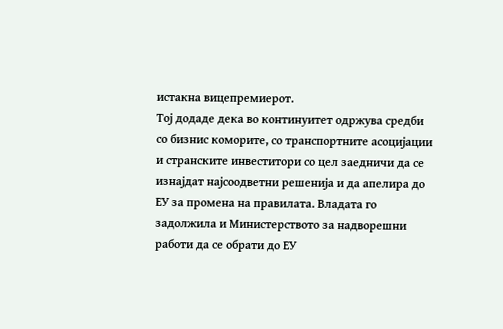истакна вицепремиерот.
Тој додаде дека во континуитет одржува средби со бизнис коморите, со транспортните асоцијации и странските инвеститори со цел заедничи да се изнајдат најсоодветни решенија и да апелира до ЕУ за промена на правилата. Владата го задолжила и Министерството за надворешни работи да се обрати до ЕУ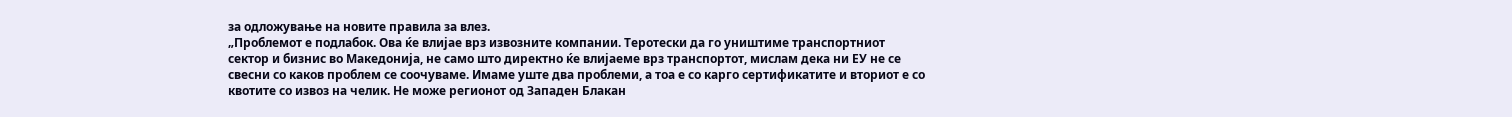за одложување на новите правила за влез.
„Проблемот е подлабок. Ова ќе влијае врз извозните компании. Теротески да го уништиме транспортниот сектор и бизнис во Македонија, не само што директно ќе влијаеме врз транспортот, мислам дека ни ЕУ не се свесни со каков проблем се соочуваме. Имаме уште два проблеми, а тоа е со карго сертификатите и вториот е со квотите со извоз на челик. Не може регионот од Западен Блакан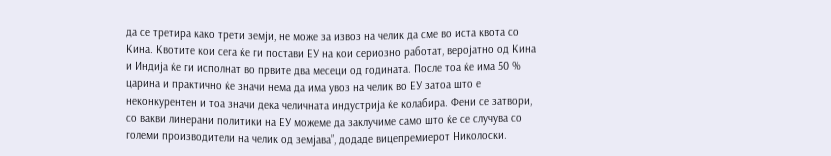да се третира како трети земји, не може за извоз на челик да сме во иста квота со Кина. Квотите кои сега ќе ги постави ЕУ на кои сериозно работат, веројатно од Кина и Индија ќе ги исполнат во првите два месеци од годината. После тоа ќе има 50 % царина и практично ќе значи нема да има увоз на челик во ЕУ затоа што е неконкурентен и тоа значи дека челичната индустрија ќе колабира. Фени се затвори, со вакви линерани политики на ЕУ можеме да заклучиме само што ќе се случува со големи производители на челик од земјава”, додаде вицепремиерот Николоски.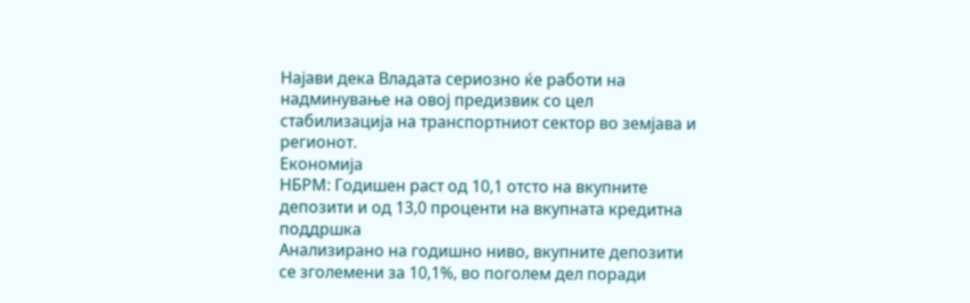Најави дека Владата сериозно ќе работи на надминување на овој предизвик со цел стабилизација на транспортниот сектор во земјава и регионот.
Економија
НБРМ: Годишен раст од 10,1 отсто на вкупните депозити и од 13,0 проценти на вкупната кредитна поддршка
Анализирано на годишно ниво, вкупните депозити се зголемени за 10,1%, во поголем дел поради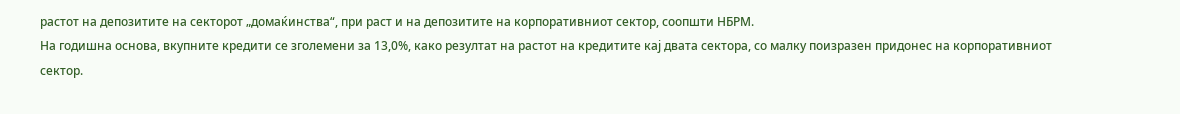растот на депозитите на секторот „домаќинства“, при раст и на депозитите на корпоративниот сектор, соопшти НБРМ.
На годишна основа, вкупните кредити се зголемени за 13,0%, како резултат на растот на кредитите кај двата сектора, со малку поизразен придонес на корпоративниот сектор.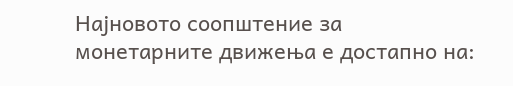Најновото соопштение за монетарните движења е достапно на: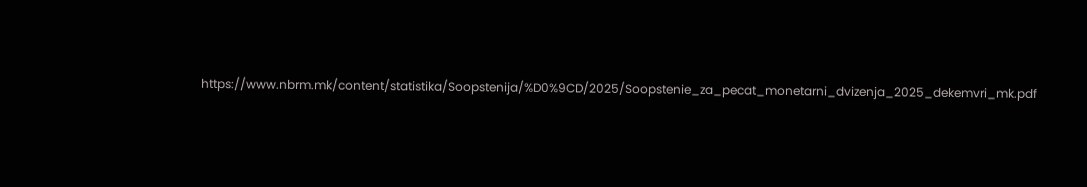https://www.nbrm.mk/content/statistika/Soopstenija/%D0%9CD/2025/Soopstenie_za_pecat_monetarni_dvizenja_2025_dekemvri_mk.pdf